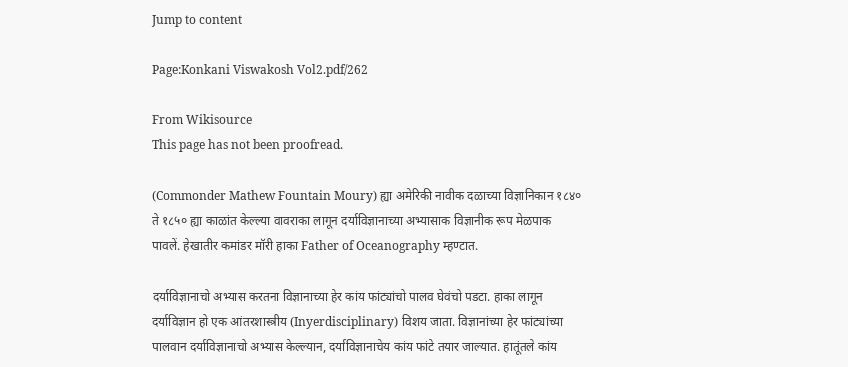Jump to content

Page:Konkani Viswakosh Vol2.pdf/262

From Wikisource
This page has not been proofread.

(Commonder Mathew Fountain Moury) ह्या अमेरिकी नावीक दळाच्या विज्ञानिकान १८४० ते १८५० ह्या काळांत केल्ल्या वावराका लागून दर्याविज्ञानाच्या अभ्यासाक विज्ञानीक रूप मेळपाक पावलें. हेखातीर कमांडर मॉरी हाका Father of Oceanography म्हण्टात.

दर्याविज्ञानाचो अभ्यास करतना विज्ञानाच्या हेर कांय फांट्यांचो पालव घेवंचो पडटा. हाका लागून दर्याविज्ञान हो एक आंतरशास्त्रीय (Inyerdisciplinary) विशय जाता. विज्ञानांच्या हेर फांट्यांच्या पालवान दर्याविज्ञानाचो अभ्यास केल्ल्यान, दर्याविज्ञानाचेय कांय फांटे तयार जाल्यात. हातूंतले कांय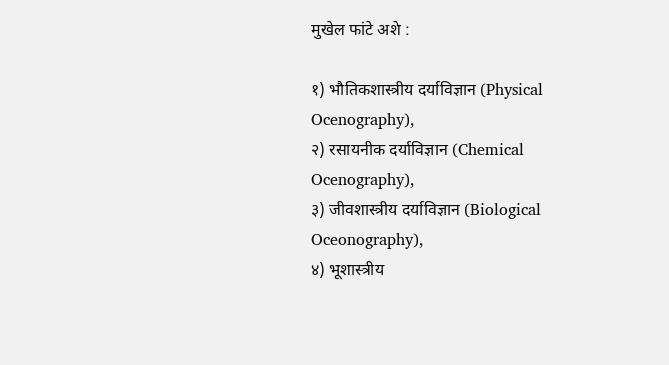मुखेल फांटे अशे :

१) भौतिकशास्त्रीय दर्याविज्ञान (Physical Ocenography),
२) रसायनीक दर्याविज्ञान (Chemical Ocenography),
३) जीवशास्त्रीय दर्याविज्ञान (Biological Oceonography),
४) भूशास्त्रीय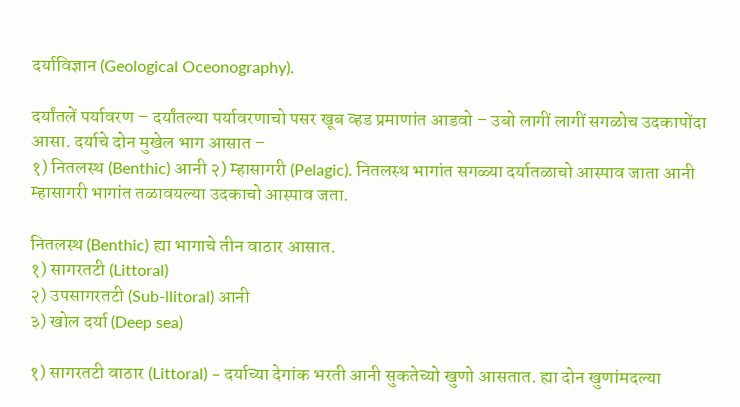दर्याविज्ञान (Geological Oceonography).

दर्यांतलें पर्यावरण – दर्यांतल्या पर्यावरणाचो पसर खूब व्हड प्रमाणांत आडवो – उबो लागीं लागीं सगळोच उदकापोंदा आसा. दर्याचे दोन मुखेल भाग आसात –
१) नितलस्थ (Benthic) आनी २) म्हासागरी (Pelagic). नितलस्थ भागांत सगळ्या दर्यातळाचो आस्पाव जाता आनी म्हासागरी भागांत तळावयल्या उदकाचो आस्पाव जता.

नितलस्थ (Benthic) ह्या भागाचे तीन वाठार आसात.
१) सागरतटी (Littoral)
२) उपसागरतटी (Sub-llitoral) आनी
३) खोल दर्या (Deep sea)

१) सागरतटी वाठार (Littoral) – दर्याच्या देगांक भरती आनी सुकतेच्यो खुणो आसतात. ह्या दोन खुणांमदल्या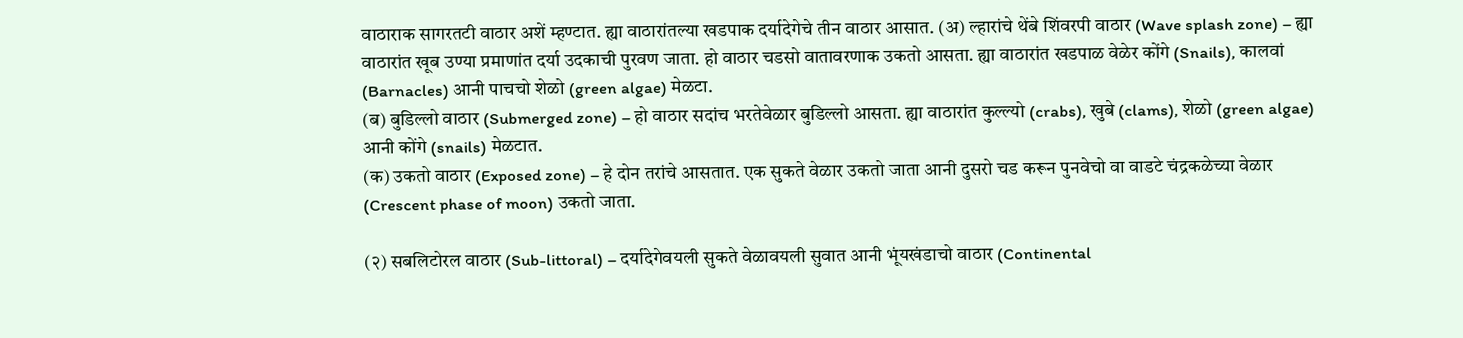वाठाराक सागरतटी वाठार अशें म्हण्टात. ह्या वाठारांतल्या खडपाक दर्यादेगेचे तीन वाठार आसात. (अ) ल्हारांचे थेंबे शिंवरपी वाठार (Wave splash zone) – ह्या वाठारांत खूब उण्या प्रमाणांत दर्या उदकाची पुरवण जाता. हो वाठार चडसो वातावरणाक उकतो आसता. ह्या वाठारांत खडपाळ वेळेर कोंगे (Snails), कालवां (Barnacles) आनी पाचचो शेळो (green algae) मेळटा.
(ब) बुडिल्लो वाठार (Submerged zone) – हो वाठार सदांच भरतेवेळार बुडिल्लो आसता. ह्या वाठारांत कुल्ल्यो (crabs), खुबे (clams), शेळो (green algae) आनी कोंगे (snails) मेळटात.
(क) उकतो वाठार (Exposed zone) – हे दोन तरांचे आसतात. एक सुकते वेळार उकतो जाता आनी दुसरो चड करून पुनवेचो वा वाडटे चंद्रकळेच्या वेळार (Crescent phase of moon) उकतो जाता.

(२) सबलिटोरल वाठार (Sub-littoral) – दर्यादेगेवयली सुकते वेळावयली सुवात आनी भूंयखंडाचो वाठार (Continental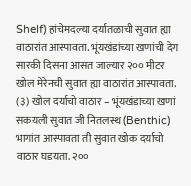Shelf) हांचेमदल्या दर्यातळाची सुवात ह्या वाठारांत आस्पावता. भूंयखंडांच्या खणांची देग सारकी दिसना आसत जाल्यार २०० मीटर खोल मेरेनची सुवात ह्या वाठारांत आस्पावता.
(३) खोल दर्याचो वाठार – भूंयखंडाच्या खणां सकयली सुवात जी नितलस्थ (Benthic) भागांत आस्पावता ती सुवात खोक दर्याचो वाठार घडयता. २००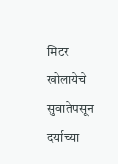मिटर खोलायेचे सुवातेपसून दर्याच्या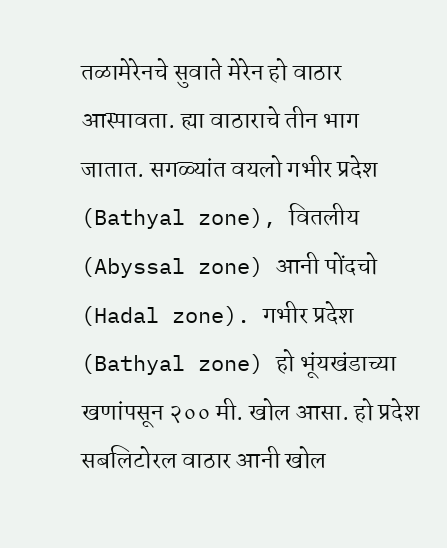तळामेरेनचे सुवाते मेरेन हो वाठार आस्पावता. ह्या वाठाराचे तीन भाग जातात. सगळ्यांत वयलो गभीर प्रदेश (Bathyal zone), वितलीय (Abyssal zone) आनी पोंदचो (Hadal zone). गभीर प्रदेश (Bathyal zone) हो भूंयखंडाच्या खणांपसून २०० मी. खोल आसा. हो प्रदेश सबलिटोरल वाठार आनी खोल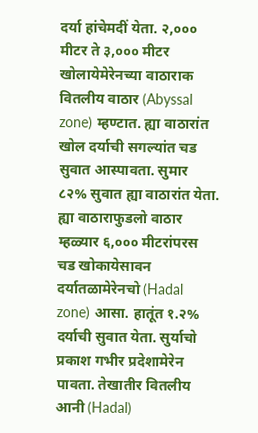दर्या हांचेमदीं येता. २,००० मीटर ते ३,००० मीटर खोलायेमेरेनच्या वाठाराक वितलीय वाठार (Abyssal zone) म्हण्टात. ह्या वाठारांत खोल दर्याची सगल्यांत चड सुवात आस्पावता. सुमार ८२% सुवात ह्या वाठारांत येता. ह्या वाठाराफुडलो वाठार म्हळ्यार ६,००० मीटरांपरस चड खोकायेसावन दर्यातळामेरेनचो (Hadal zone) आसा. हातूंत १.२% दर्याची सुवात येता. सुर्याचो प्रकाश गभीर प्रदेशामेरेन पावता. तेखातीर वितलीय आनी (Hadal)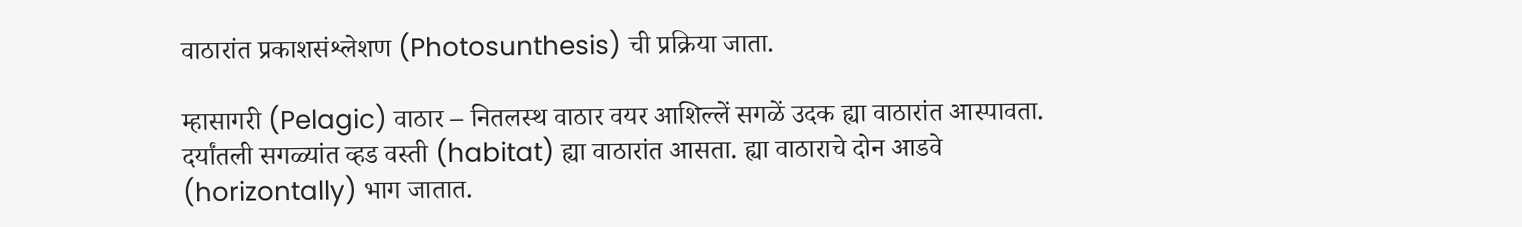वाठारांत प्रकाशसंश्लेशण (Photosunthesis) ची प्रक्रिया जाता.

म्हासागरी (Pelagic) वाठार – नितलस्थ वाठार वयर आशिल्लें सगळें उदक ह्या वाठारांत आस्पावता. दर्यांतली सगळ्यांत व्हड वस्ती (habitat) ह्या वाठारांत आसता. ह्या वाठाराचे दोन आडवे (horizontally) भाग जातात.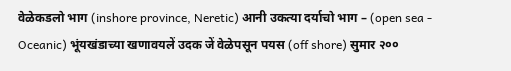वेळेकडलो भाग (inshore province, Neretic) आनी उकत्या दर्याचो भाग – (open sea - Oceanic) भूंयखंडाच्या खणावयलें उदक जें वेळेपसून पयस (off shore) सुमार २००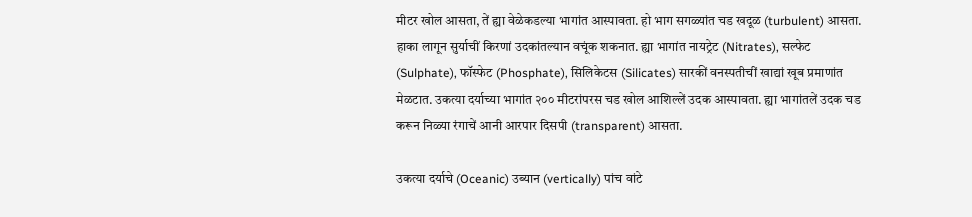मीटर खोल आसता, तें ह्या वेळेकडल्या भागांत आस्पावता. हो भाग सगळ्यांत चड खदूळ (turbulent) आसता. हाका लागून सुर्याचीं किरणां उदकांतल्यान वचूंक शकनात. ह्या भागांत नायट्रेट (Nitrates), सल्फेट (Sulphate), फॉस्फेट (Phosphate), सिलिकेटस (Silicates) सारकीं वनस्पतीचीं खाद्यां खूब प्रमाणांत मेळटात. उकत्या दर्याच्या भागांत २०० मीटरांपरस चड खोल आशिल्लें उदक आस्पावता. ह्या भागांतलें उदक चड करून निळ्या रंगाचें आनी आरपार दिसपी (transparent) आसता.

उकत्या दर्याचे (Oceanic) उब्यान (vertically) पांच वांटे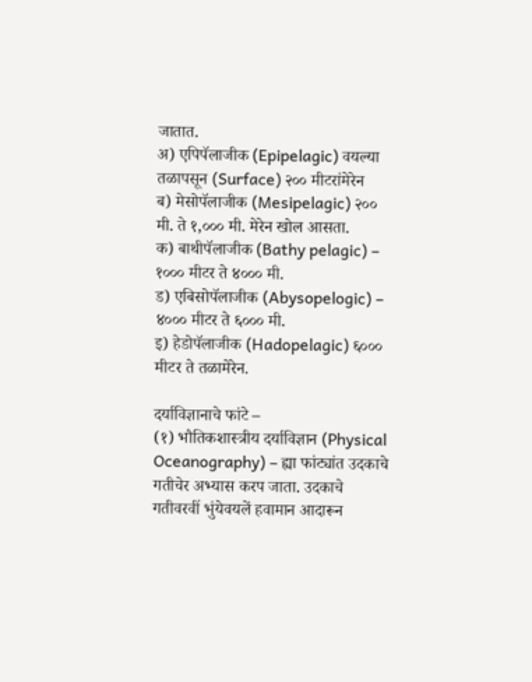जातात.
अ) एपिपॅलाजीक (Epipelagic) वयल्या तळापसून (Surface) २०० मीटरांमेरेन
ब) मेसोपॅलाजीक (Mesipelagic) २०० मी. ते १,००० मी. मेरेन खोल आसता.
क) बाथीपॅलाजीक (Bathy pelagic) – १००० मीटर ते ४००० मी.
ड) एबिसोपॅलाजीक (Abysopelogic) – ४००० मीटर ते ६००० मी.
इ) हेडोपॅलाजीक (Hadopelagic) ६००० मीटर ते तळामेरेन.

दर्याविज्ञानाचे फांटे –
(१) भौतिकशास्त्रीय दर्याविज्ञान (Physical Oceanography) – ह्या फांट्यांत उदकाचे गतीचेर अभ्यास करप जाता. उदकाचे गतीवरवीं भुंयेवयलें हवामान आदारून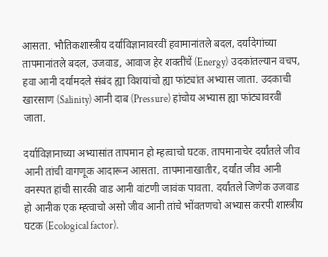आसता. भौतिकशास्त्रीय दर्याविज्ञानावरवीं हवामानांतले बदल, दर्यादेगांच्या तापमानांतले बदल, उजवाड, आवाज हेर शक्तींचें (Energy) उदकांतल्यान वचप, हवा आनी दर्यामदले संबंद ह्या विशयांचो ह्या फांट्यांत अभ्यास जाता. उदकाची खारसाण (Salinity) आनी दाब (Pressure) हांचोय अभ्यास ह्या फांट्यावरवीं जाता.

दर्याविज्ञानाच्या अभ्यासांत तापमान हो म्हत्वाचो घटक. तापमानाचेर दर्यांतले जीव आनी तांची वागणूक आदारून आसता. तापमानाखातीर, दर्यांत जीव आनी वनस्पत हांची सारकी वाड आनी वांटणी जावंक पावता. दर्यांतले जिणेक उजवाड हो आनीक एक म्ह्त्वाचो असो जीव आनी तांचे भोंवतणचो अभ्यास करपी शास्त्रीय घटक (Ecological factor).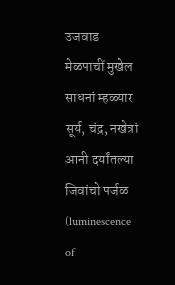उजवाड मेळपाचीं मुखेल साधनां म्हळ्यार सूर्य, चंद्र, नखेत्रां आनी दर्यांतल्या जिवांचो पर्जळ (luminescence of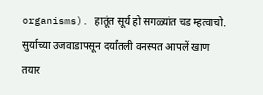organisms). हातूंत सूर्य हो सगळ्यांत चड म्हत्वाचो. सुर्याच्या उजवाडापसून दर्यांतली वनस्पत आपलें खाण तयार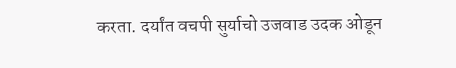करता. दर्यांत वचपी सुर्याचो उजवाड उदक ओडून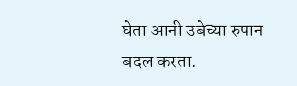घेता आनी उबेच्या रुपान बदल करता.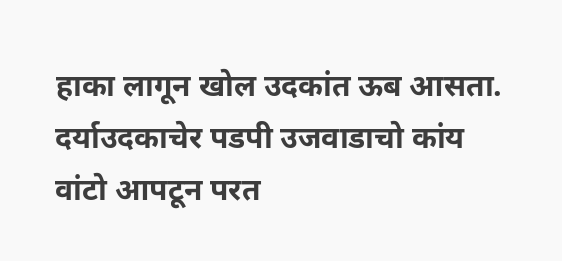हाका लागून खोल उदकांत ऊब आसता. दर्याउदकाचेर पडपी उजवाडाचो कांय वांटो आपटून परत